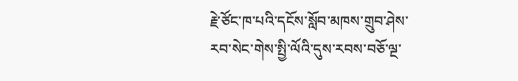རྗེ་ཙོང་ཁ་པའི་དངོས་སློབ་མཁས་གྲུབ་ཤེས་རབ་སེང་གེས་སྤྱི་ལོའི་དུས་རབས་བཅོ་ལྔ་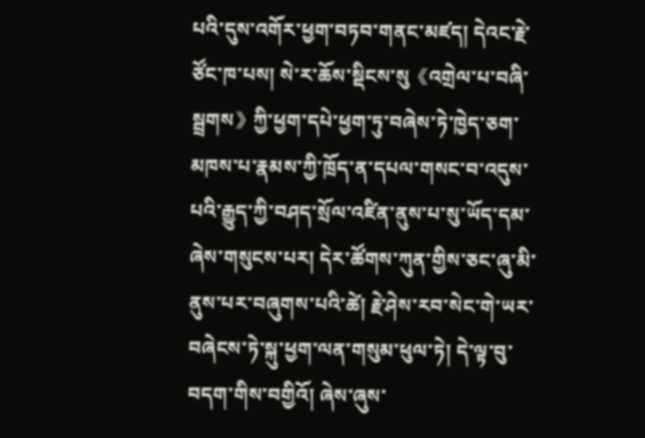པའི་དུས་འགོར་ཕྱག་བཏབ་གནང་མཛད། དེའང་རྗེ་ཙོང་ཁ་པས། སེ་ར་ཆོས་སྡིངས་སུ《འགྲེལ་པ་བཞི་སྦྲགས》ཀྱི་ཕྱག་དཔེ་ཕྱག་ཏུ་བཞེས་ཏེ་ཁྱེད་ཅག་མཁས་པ་རྣམས་ཀྱི་ཁྲོད་ན་དཔལ་གསང་བ་འདུས་པའི་རྒྱུད་ཀྱི་བཤད་སྲོལ་འཛིན་ནུས་པ་སུ་ཡོད་དམ་ཞེས་གསུངས་པར། དེར་ཚོགས་ཀུན་གྱིས་ཅང་ཞུ་མི་ནུས་པར་བཞུགས་པའི་ཚེ། རྗེ་ཤེས་རབ་སེང་གེ་ཡར་བཞེངས་ཏེ་སྐུ་ཕྱག་ལན་གསུམ་ཕུལ་ཏེ། དེ་ལྟ་བུ་བདག་གིས་བགྱིའོ། ཞེས་ཞུས་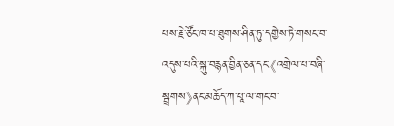པས་རྗེ་ཙོང་ཁ་པ་ཐུགས་ཤིན་ཏུ་དགྱེས་ཏེ་གསང་བ་འདུས་པའི་སྐུ་བརྙན་བྱིན་ཅན་དང་《འགྲེལ་པ་བཞི་སྦྲགས》ནང་མཆོད་ཀ་པཱ་ལ་གང་བ་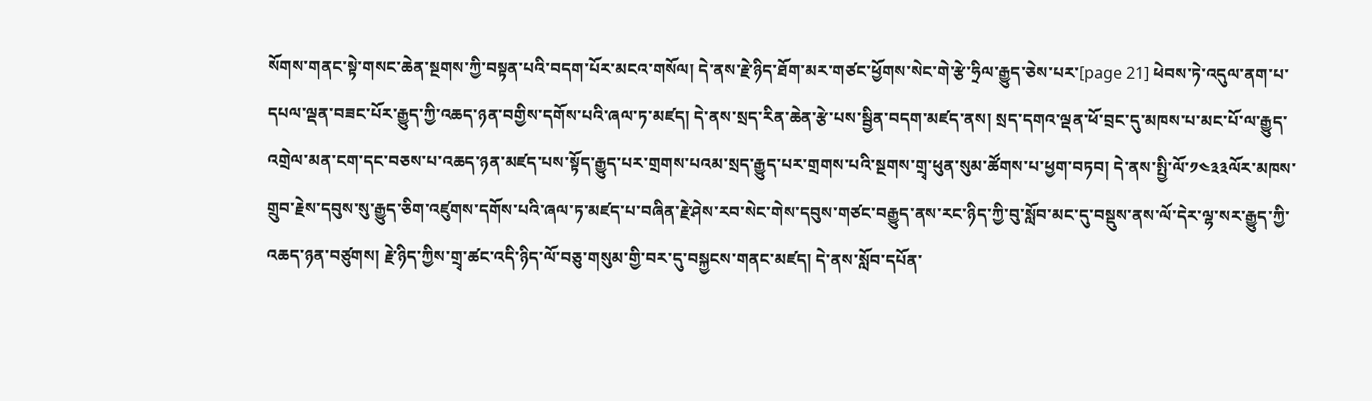སོགས་གནང་སྟེ་གསང་ཆེན་སྔགས་ཀྱི་བསྟན་པའི་བདག་པོར་མངའ་གསོལ། དེ་ནས་རྗེ་ཉིད་ཐོག་མར་གཙང་ཕྱོགས་སེང་གེ་རྩེ་ཧྲིལ་རྒྱུད་ཅེས་པར་[page 21] ཕེབས་ཏེ་འདུལ་ནག་པ་དཔལ་ལྡན་བཟང་པོར་རྒྱུད་ཀྱི་འཆད་ཉན་བགྱིས་དགོས་པའི་ཞལ་ཏ་མཛད། དེ་ནས་སྲད་རིན་ཆེན་རྩེ་པས་སྦྱིན་བདག་མཛད་ནས། སྲད་དགའ་ལྡན་ཕོ་བྲང་དུ་མཁས་པ་མང་པོ་ལ་རྒྱུད་འགྲེལ་མན་ངག་དང་བཅས་པ་འཆད་ཉན་མཛད་པས་སྟོད་རྒྱུད་པར་གྲགས་པའམ་སྲད་རྒྱུད་པར་གྲགས་པའི་སྔགས་གྲྭ་ཕུན་སུམ་ཚོགས་པ་ཕྱག་བཏབ། དེ་ནས་སྤྱི་ལོ་༡༤༣༣ལོར་མཁས་གྲུབ་རྗེས་དབུས་སུ་རྒྱུད་ཅིག་འཛུགས་དགོས་པའི་ཞལ་ཏ་མཛད་པ་བཞིན་རྗེ་ཤེས་རབ་སེང་གེས་དབུས་གཙང་བརྒྱུད་ནས་རང་ཉིད་ཀྱི་བུ་སློབ་མང་དུ་བསྡུས་ནས་ལོ་དེར་ལྷ་སར་རྒྱུད་ཀྱི་འཆད་ཉན་བཙུགས། རྗེ་ཉིད་ཀྱིས་གྲྭ་ཚང་འདི་ཉིད་ལོ་བཅུ་གསུམ་གྱི་བར་དུ་བསྐྱངས་གནང་མཛད། དེ་ནས་སློབ་དཔོན་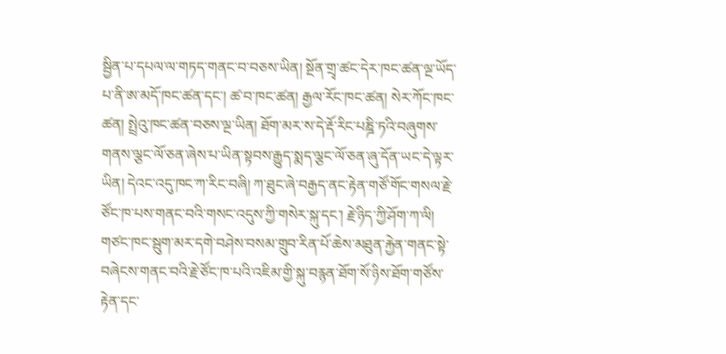སྦྱིན་པ་དཔལ་ལ་གཏད་གནང་བ་བཅས་ཡིན། སྔོན་གྲྭ་ཚང་དེར་ཁང་ཚན་ལྔ་ཡོད་པ་ནི་ཨ་མདོ་ཁང་ཚན་དང་། ཚ་བ་ཁང་ཚན། རྒྱལ་རོང་ཁང་ཚན། སེར་ཀོང་ཁང་ཚན། སྤྲེའུ་ཁང་ཚན་བཅས་ལྔ་ཡིན། ཐོག་མར་ས་དེ་རྡོ་རིང་པཎྜི་ཏའི་བཞུགས་གནས་ལྕང་ལོ་ཅན་ཞེས་པ་ཡིན་སྟབས་རྒྱུད་སྨད་ལྕང་ལོ་ཅན་ཞུ་དོན་ཡང་དེ་ལྟར་ཡིན། དེའང་འདུ་ཁང་ཀ་རིང་བཞི། ཀ་ཐུང་ཞེ་བརྒྱད་ནང་རྟེན་གཙོ་གོང་གསལ་རྗེ་ཙོང་ཁ་པས་གནང་བའི་གསང་འདུས་ཀྱི་གསེར་སྐུ་དང་། རྗེ་ཉིད་ཀྱི་ཤོག་ཀ་ལི། གཙང་ཁང་སྦུག་མར་དགེ་བཤེས་བསམ་གྲུབ་རིན་པོ་ཆེས་མཐུན་རྐྱེན་གནང་སྟེ་བཞེངས་གནང་བའི་རྗེ་ཙོང་ཁ་པའི་འཇིམ་གྱི་སྐུ་བརྙན་ཐོག་སོ་ཉིས་ཐོག་གཙོས་རྟེན་དང་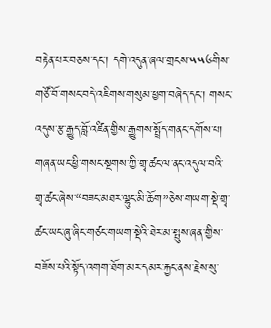བརྟེན་པར་བཅས་དང་། དགེ་འདུན་ཞལ་གྲངས་༥༥༦གིས་གཙོ་བོ་གསང་བདེ་འཇིགས་གསུམ་ཕྱག་བཞེད་དང་། གསང་འདུས་རྩ་རྒྱུད་བློ་འཛིན་གྱིས་རྒྱུགས་སྤྲོད་གནང་དགོས་པ། གཞན་ཡང་ཕྱི་གསང་སྔགས་ཀྱི་གྲྭ་ཚང་ལ་ནང་འདུལ་བའི་གྲྭ་ཚང་ཞེས་“བཟང་མཐར་ལྷུང་མི་ཆོག”ཅེས་གཡག་སྡེ་གྲྭ་ཚང་ཡང་ཞུ་ཞིང་གཙང་གཡག་སྡེའི་ཐེར་མ་སྤུས་ཞན་གྱིས་བཟོས་པའི་སྟོད་འགག་ཐོག་མར་དམར་རྐྱང་ནས་རྗེས་སུ་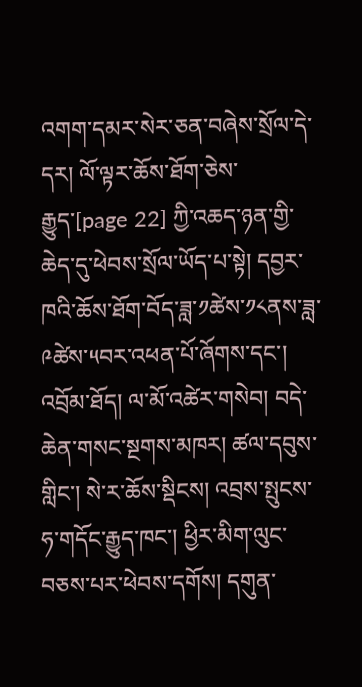འགག་དམར་སེར་ཅན་བཞེས་སྲོལ་དེ་དར། ལོ་ལྟར་ཆོས་ཐོག་ཅེས་རྒྱུད་[page 22] ཀྱི་འཆད་ཉན་གྱི་ཆེད་དུ་ཕེབས་སྲོལ་ཡོད་པ་སྟེ། དབྱར་ཁའི་ཆོས་ཐོག་བོད་ཟླ་༡ཚེས་༡༨ནས་ཟླ་༩ཚེས་༥བར་འཕན་པོ་ཞོགས་དང་། འབྲོམ་ཐོད། ལ་མོ་འཚེར་གསེབ། བདེ་ཆེན་གསང་སྔགས་མཁར། ཚལ་དབུས་གླིང་། སེ་ར་ཆོས་སྡིངས། འབྲས་སྤུངས་ཧ་གདོང་རྒྱུད་ཁང་། ཕྱིར་མིག་ལུང་བཅས་པར་ཕེབས་དགོས། དགུན་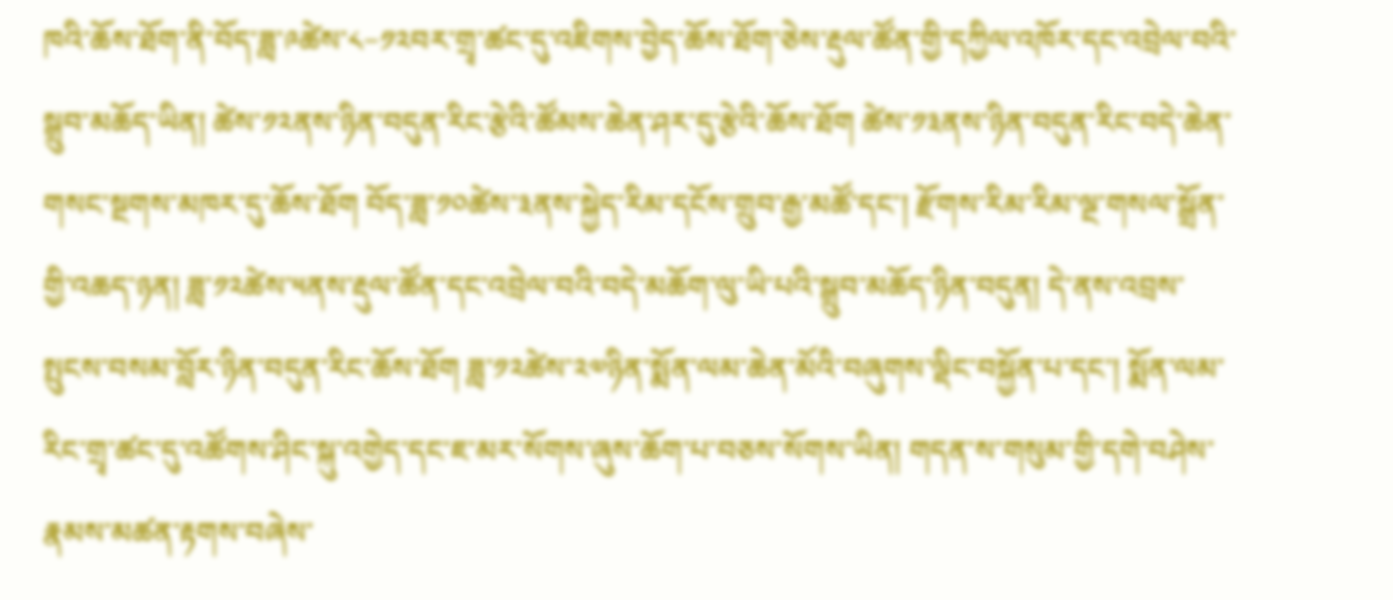ཁའི་ཆོས་ཐོག་ནི་བོད་ཟླ་༩ཚེས་༨−༡༢བར་གྲྭ་ཚང་དུ་འཇིགས་བྱེད་ཆོས་ཐོག་ཅེས་རྡུལ་ཚོན་གྱི་དཀྱིལ་འཁོར་དང་འབྲེལ་བའི་སྒྲུབ་མཆོད་ཡིན། ཚེས་༡༢ནས་ཉིན་བདུན་རིང་རྩེའི་ཚོམས་ཆེན་ཤར་དུ་རྩེའི་ཆོས་ཐོག ཚེས་༡༣ནས་ཉིན་བདུན་རིང་བདེ་ཆེན་གསང་སྔགས་མཁར་དུ་ཆོས་ཐོག བོད་ཟླ་༡༠ཚེས་༣ནས་སྐྱེད་རིམ་དངོས་གྲུབ་རྒྱ་མཚོ་དང་། རྫོགས་རིམ་རིམ་ལྔ་གསལ་སྒྲོན་གྱི་འཆད་ཉན། ཟླ་༡༢ཚེས་༥ནས་རྡུལ་ཚོན་དང་འབྲེལ་བའི་བདེ་མཆོག་ལུ་ཡི་པའི་སྒྲུབ་མཆོད་ཉིན་བདུན། དེ་ནས་འབྲས་སྤུངས་བསམ་བློར་ཉིན་བདུན་རིང་ཆོས་ཐོག ཟླ་༡༢ཚེས་༢༧ཉིན་སྨོན་ལམ་ཆེན་མོའི་བཞུགས་ལྡིང་བསྐྱོན་པ་དང་། སྨོན་ལམ་རིང་གྲྭ་ཚང་དུ་འཚོགས་ཤིང་སྐུ་འགྱེད་དང་ཇ་མར་སོགས་ཞུས་ཆོག་པ་བཅས་སོགས་ཡིན། གདན་ས་གསུམ་གྱི་དགེ་བཤེས་རྣམས་མཚན་རྟགས་བཞེས་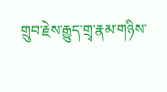གྲུབ་རྗེས་རྒྱུད་གྲྭ་རྣམ་གཉིས་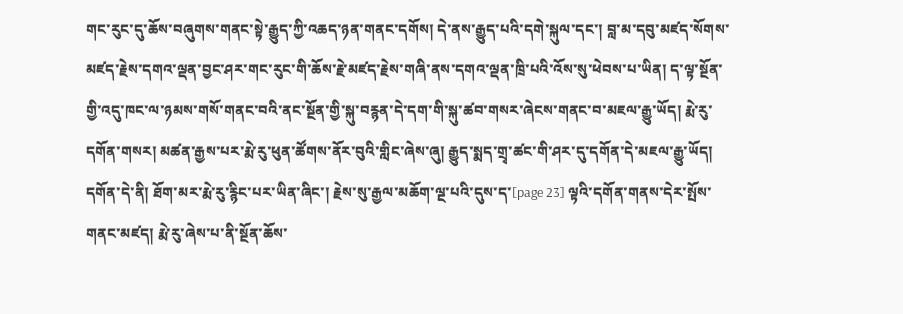གང་རུང་དུ་ཆོས་བཞུགས་གནང་སྟེ་རྒྱུད་ཀྱི་འཆད་ཉན་གནང་དགོས། དེ་ནས་རྒྱུད་པའི་དགེ་སྐུལ་དང་། བླ་མ་དབུ་མཛད་སོགས་མཛད་རྗེས་དགའ་ལྡན་བྱང་ཤར་གང་རུང་གི་ཆོས་རྗེ་མཛད་རྗེས་གཞི་ནས་དགའ་ལྡན་ཁྲི་པའི་འོས་སུ་ཕེབས་པ་ཡིན། ད་ལྟ་སྔོན་གྱི་འདུ་ཁང་ལ་ཉམས་གསོ་གནང་བའི་ནང་སྔོན་གྱི་སྐུ་བརྙན་དེ་དག་གི་སྐུ་ཚབ་གསར་ཞེངས་གནང་བ་མཇལ་རྒྱུ་ཡོད། རྨེ་རུ་དགོན་གསར། མཚན་རྒྱས་པར་རྨེ་རུ་ཕུན་ཚོགས་ནོར་བུའི་གླིང་ཞེས་ཞུ། རྒྱུད་སྨད་གྲྭ་ཚང་གི་ཤར་དུ་དགོན་དེ་མཇལ་རྒྱུ་ཡོད། དགོན་དེ་ནི། ཐོག་མར་རྨེ་རུ་རྙིང་པར་ཡིན་ཞིང་། རྗེས་སུ་རྒྱལ་མཆོག་ལྔ་པའི་དུས་ད་[page 23] ལྟའི་དགོན་གནས་དེར་སྤོས་གནང་མཛད། རྨེ་རུ་ཞེས་པ་ནི་སྔོན་ཆོས་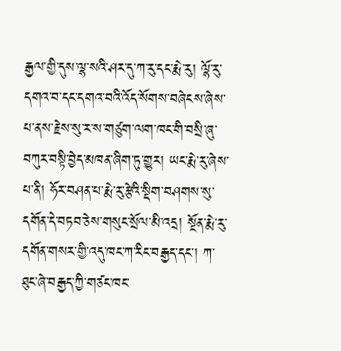རྒྱལ་གྱི་དུས་ལྷ་སའི་ཤར་དུ་ཀ་རུ་དང་རྨེ་རུ། ལྷོ་རུ་དགའ་བ་དང་དགའ་བའི་འོད་སོགས་བཞེངས་ཞེས་པ་ནས་རྗེས་སུ་ར་ས་གཙུག་ལག་ཁང་གི་བསྲི་ཞུ་བཀུར་བསྟི་བྱེད་མཁན་ཞིག་ཏུ་གྱུར། ཡང་རྨེ་རུ་ཞེས་པ་ནི། ཧོར་བཤན་པ་རྨེ་རུ་རྩེའི་སྡིག་བཤགས་སུ་དགོན་དེ་བཏབ་ཅེས་གསུང་སྲོལ་མི་འདྲ། སྔོན་རྨེ་རུ་དགོན་གསར་གྱི་འདུ་ཁང་ཀ་རིང་བརྒྱད་དང་། ཀ་ཐུང་ཞེ་བརྒྱད་ཀྱི་གཙང་ཁང་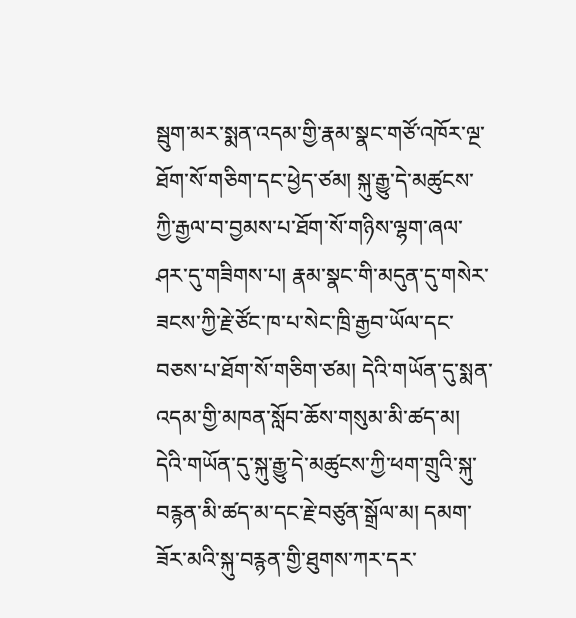སྦུག་མར་སྨན་འདམ་གྱི་རྣམ་སྣང་གཙོ་འཁོར་ལྔ་ཐོག་སོ་གཅིག་དང་ཕྱེད་ཙམ། སྐུ་རྒྱུ་དེ་མཚུངས་ཀྱི་རྒྱལ་བ་བྱམས་པ་ཐོག་སོ་གཉིས་ལྷག་ཞལ་ཤར་དུ་གཟིགས་པ། རྣམ་སྣང་གི་མདུན་དུ་གསེར་ཟངས་ཀྱི་རྗེ་ཙོང་ཁ་པ་སེང་ཁྲི་རྒྱབ་ཡོལ་དང་བཅས་པ་ཐོག་སོ་གཅིག་ཙམ། དེའི་གཡོན་དུ་སྨན་འདམ་གྱི་མཁན་སློབ་ཆོས་གསུམ་མི་ཚད་མ། དེའི་གཡོན་དུ་སྐུ་རྒྱུ་དེ་མཚུངས་ཀྱི་ཕག་གྲུའི་སྐུ་བརྙན་མི་ཚད་མ་དང་རྗེ་བཙུན་སྒྲོལ་མ། དམག་ཟོར་མའི་སྐུ་བརྙན་གྱི་ཐུགས་ཀར་དར་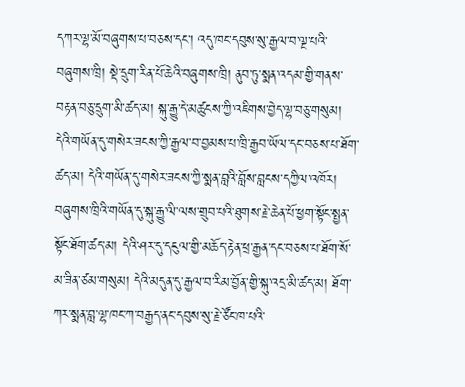དཀར་ལྷ་མོ་བཞུགས་པ་བཅས་དང་། འདུ་ཁང་དབུས་སུ་རྒྱལ་བ་ལྔ་པའི་བཞུགས་ཁྲི། སྡེ་དྲུག་རིན་པོ་ཆེའི་བཞུགས་ཁྲི། ནུབ་ཏུ་སྨན་འདམ་གྱི་གནས་བརྟན་བཅུ་དྲུག་མི་ཚད་མ། སྐུ་རྒྱུ་དེ་མཚུངས་ཀྱི་འཇིགས་བྱེད་ལྷ་བཅུ་གསུམ། དེའི་གཡོན་དུ་གསེར་ཟངས་ཀྱི་རྒྱལ་བ་བྱམས་པ་ཁྲི་རྒྱབ་ཡོལ་དང་བཅས་པ་ཐོག་ཚད་མ། དེའི་གཡོན་དུ་གསེར་ཟངས་ཀྱི་སྨན་བླའི་བློས་བླངས་དཀྱིལ་འཁོར། བཞུགས་ཁྲིའི་གཡོན་དུ་སྐུ་རྒྱུ་ལི་ལས་གྲུབ་པའི་ཐུགས་རྗེ་ཆེན་པོ་ཕྱག་སྟོང་སྤྱན་སྟོང་ཐོག་ཚད་མ། དེའི་ཤར་དུ་དངུལ་གྱི་མཆོད་རྟེན་ཕྲ་རྒྱན་དང་བཅས་པ་ཐོག་སོ་མ་ཟིན་ཙམ་གསུམ། དེའི་མདུན་དུ་རྒྱལ་བ་རིམ་བྱོན་གྱི་སྐུ་འདྲ་མི་ཚད་མ། ཐོག་ཀར་སྨན་བླ་ལྷ་ཁང་ཀ་བརྒྱད་ནང་དབུས་སུ་རྗེ་ཙོང་ཁ་པའི་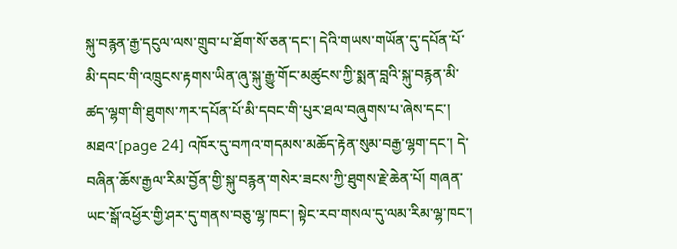སྐུ་བརྙན་རྒྱ་དངུལ་ལས་གྲུབ་པ་ཐོག་སོ་ཅན་དང་། དེའི་གཡས་གཡོན་དུ་དཔོན་པོ་མི་དབང་གི་འཁྲུངས་རྟགས་ཡིན་ཞུ་སྐུ་རྒྱུ་གོང་མཚུངས་ཀྱི་སྨན་བླའི་སྐུ་བརྙན་མི་ཚད་ལྷག་གི་ཐུགས་ཀར་དཔོན་པོ་མི་དབང་གི་པུར་ཐལ་བཞུགས་པ་ཞེས་དང་། མཐའ་[page 24] འཁོར་དུ་བཀའ་གདམས་མཆོད་རྟེན་སུམ་བརྒྱ་ལྷག་དང་། དེ་བཞིན་ཆོས་རྒྱལ་རིམ་བྱོན་གྱི་སྐུ་བརྙན་གསེར་ཟངས་ཀྱི་ཐུགས་རྗེ་ཆེན་པོ། གཞན་ཡང་སྒོ་འཕྱོར་གྱི་ཤར་དུ་གནས་བཅུ་ལྷ་ཁང་། སྟེང་རབ་གསལ་དུ་ལམ་རིམ་ལྷ་ཁང་།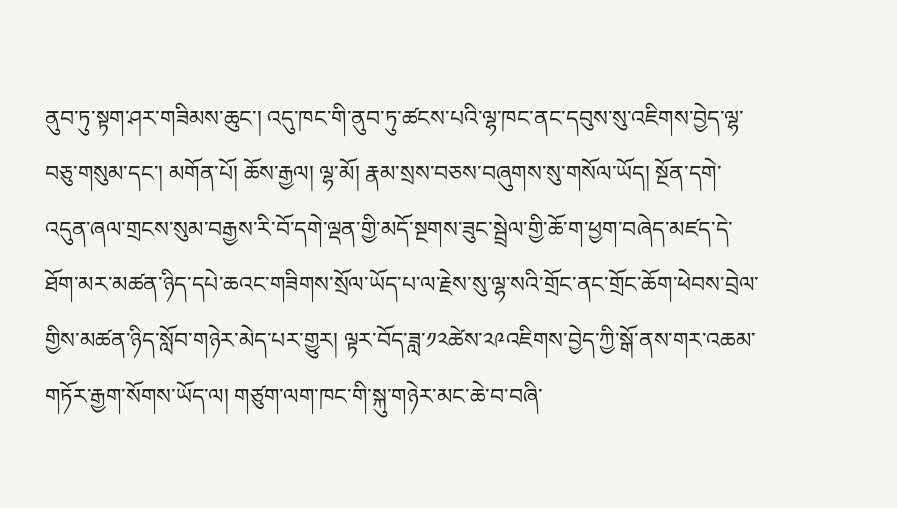ནུབ་ཏུ་སྟག་ཤར་གཟིམས་ཆུང་། འདུ་ཁང་གི་ནུབ་ཏུ་ཚངས་པའི་ལྷ་ཁང་ནང་དབུས་སུ་འཇིགས་བྱེད་ལྷ་བཅུ་གསུམ་དང་། མགོན་པོ། ཆོས་རྒྱལ། ལྷ་མོ། རྣམ་སྲས་བཅས་བཞུགས་སུ་གསོལ་ཡོད། སྔོན་དགེ་འདུན་ཞལ་གྲངས་སུམ་བརྒྱས་རི་བོ་དགེ་ལྡན་གྱི་མདོ་སྔགས་ཟུང་སྦྲེལ་གྱི་ཆོ་ག་ཕྱག་བཞེད་མཛད་དེ་ཐོག་མར་མཚན་ཉིད་དཔེ་ཆའང་གཟིགས་སྲོལ་ཡོད་པ་ལ་རྗེས་སུ་ལྷ་སའི་གྲོང་ནང་གྲོང་ཆོག་ཕེབས་བྲེལ་གྱིས་མཚན་ཉིད་སློབ་གཉེར་མེད་པར་གྱུར། ལྟར་བོད་ཟླ་༡༢ཚེས་༢༩འཇིགས་བྱེད་ཀྱི་སྒོ་ནས་གར་འཆམ་གཏོར་རྒྱག་སོགས་ཡོད་ལ། གཙུག་ལག་ཁང་གི་སྐུ་གཉེར་མང་ཆེ་བ་བཞི་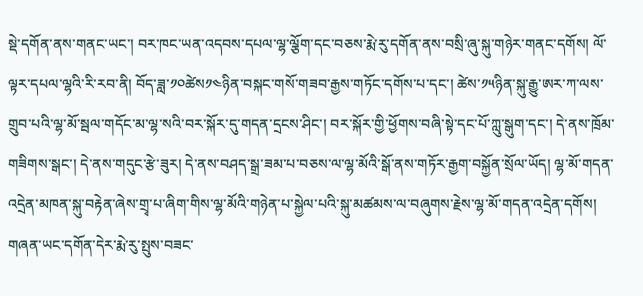སྡེ་དགོན་ནས་གནང་ཡང་། བར་ཁང་ཡན་འདབས་དཔལ་ལྷ་ལྕོག་དང་བཅས་རྨེ་རུ་དགོན་ནས་བསྲི་ཞུ་སྐུ་གཉེར་གནང་དགོས། ལོ་ལྟར་དཔལ་ལྷའི་རི་རབ་ནི། བོད་ཟླ་༡༠ཚེས༡༤ཉིན་བསྐང་གསོ་གཟབ་རྒྱས་གཏོང་དགོས་པ་དང་། ཚེས་༡༥ཉིན་སྐུ་རྒྱུ་ཨར་ཀ་ལས་གྲུབ་པའི་ལྷ་མོ་སྦལ་གདོང་མ་ལྷ་སའི་བར་སྐོར་དུ་གདན་དྲངས་ཤིང་། བར་སྐོར་གྱི་ཕྱོགས་བཞི་སྟེ་དང་པོ་ཀླུ་སྒུག་དང་། དེ་ནས་ཁྲོམ་གཟིགས་སྒང་། དེ་ནས་གདུང་རྩེ་ཟུར། དེ་ནས་བཤད་སྒྲ་ཟམ་པ་བཅས་ལ་ལྷ་མོའི་སྒོ་ནས་གཏོར་རྒྱག་བསྐྱོན་སྲོལ་ཡོད། ལྷ་མོ་གདན་འདྲེན་མཁན་སྐུ་བརྟེན་ཞེས་གྲྭ་པ་ཞིག་གིས་ལྷ་མོའི་གཉེན་པ་སྐྱེལ་པའི་སྐུ་མཚམས་ལ་བཞུགས་རྗེས་ལྷ་མོ་གདན་འདྲེན་དགོས། གཞན་ཡང་དགོན་དེར་རྨེ་རུ་སྤུས་བཟང་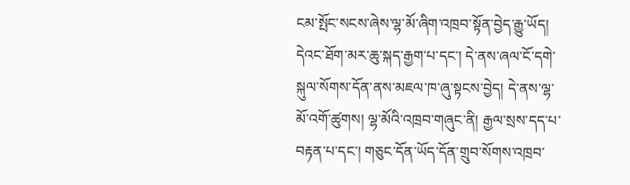ངམ་སྤོང་སངས་ཞེས་ལྷ་མོ་ཞིག་འཁྲབ་སྟོན་བྱེད་རྒྱུ་ཡོད། དེའང་ཐོག་མར་ཆུ་སྐད་རྒྱག་པ་དང་། དེ་ནས་ཞལ་ངོ་དགེ་སྐུལ་སོགས་དོན་ནས་མཇལ་ཁ་ཞུ་སྟངས་བྱེད། དེ་ནས་ལྷ་མོ་འགོ་ཚུགས། ལྷ་མོའི་འཁྲབ་གཞུང་ནི། རྒྱལ་སྲས་དད་པ་བརྟན་པ་དང་། གཅུང་དོན་ཡོད་དོན་གྲུབ་སོགས་འཁྲབ་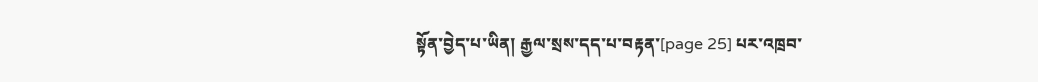སྟོན་བྱེད་པ་ཡིན། རྒྱལ་སྲས་དད་པ་བརྟན་[page 25] པར་འཁྲབ་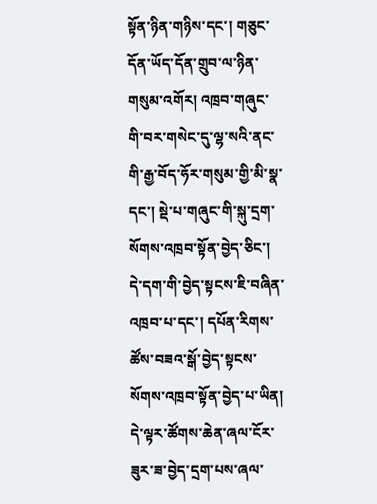སྟོན་ཉིན་གཉིས་དང་། གཅུང་དོན་ཡོད་དོན་གྲུབ་ལ་ཉིན་གསུམ་འགོར། འཁྲབ་གཞུང་གི་བར་གསེང་དུ་ལྷ་སའི་ནང་གི་རྒྱ་བོད་ཧོར་གསུམ་གྱི་མི་སྣ་དང་། སྡེ་པ་གཞུང་གི་སྐུ་དྲག་སོགས་འཁྲབ་སྟོན་བྱེད་ཅིང་། དེ་དག་གི་བྱེད་སྟངས་ཇི་བཞིན་འཁྲབ་པ་དང་། དཔོན་རིགས་ཚོས་བཟའ་སྒོ་བྱེད་སྟངས་སོགས་འཁྲབ་སྟོན་བྱེད་པ་ཡིན། དེ་ལྟར་ཚོགས་ཆེན་ཞལ་ངོར་ཟུར་ཟ་བྱེད་དྲག་པས་ཞལ་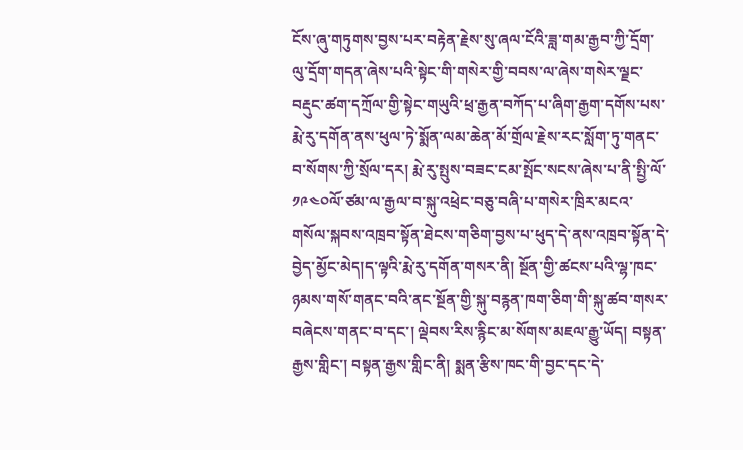ངོས་ཞུ་གཏུགས་བྱས་པར་བརྟེན་རྗེས་སུ་ཞལ་ངོའི་ཟླ་གམ་རྒྱབ་ཀྱི་དྲོག་ལུ་དྲོག་གདན་ཞེས་པའི་སྟེང་གི་གསེར་གྱི་བབས་ལ་ཞེས་གསེར་ལྗང་བརྡུང་ཚག་དཀྲོལ་གྱི་སྟེང་གཡུའི་ཕྲ་རྒྱན་བཀོད་པ་ཞིག་རྒྱག་དགོས་པས་རྨེ་རུ་དགོན་ནས་ཕུལ་ཏེ་སྨོན་ལམ་ཆེན་མོ་གྲོལ་རྗེས་རང་སློག་ཏུ་གནང་བ་སོགས་ཀྱི་སྲོལ་དར། རྨེ་རུ་སྤུས་བཟང་ངམ་སྤོང་སངས་ཞེས་པ་ནི་སྤྱི་ལོ་༡༩༤༠ལོ་ཙམ་ལ་རྒྱལ་བ་སྐུ་འཕྲེང་བཅུ་བཞི་པ་གསེར་ཁྲིར་མངའ་གསོལ་སྐབས་འཁྲབ་སྟོན་ཐེངས་གཅིག་བྱས་པ་ཕུད་དེ་ནས་འཁྲབ་སྟོན་དེ་བྱེད་མྱོང་མེད།ད་ལྟའི་རྨེ་རུ་དགོན་གསར་ནི། སྔོན་གྱི་ཚངས་པའི་ལྷ་ཁང་ཉམས་གསོ་གནང་བའི་ནང་སྔོན་གྱི་སྐུ་བརྙན་ཁག་ཅིག་གི་སྐུ་ཚབ་གསར་བཞེངས་གནང་བ་དང་། ལྡེབས་རིས་རྙིང་མ་སོགས་མཇལ་རྒྱུ་ཡོད། བསྟན་རྒྱས་གླིང་། བསྟན་རྒྱས་གླིང་ནི། སྨན་རྩིས་ཁང་གི་བྱང་དང་དེ་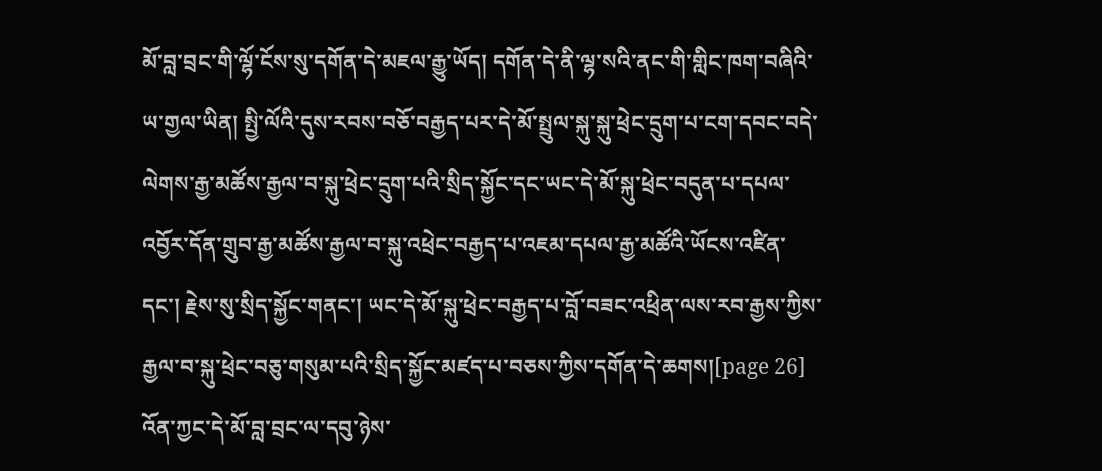མོ་བླ་བྲང་གི་ལྷོ་ངོས་སུ་དགོན་དེ་མཇལ་རྒྱུ་ཡོད། དགོན་དེ་ནི་ལྷ་སའི་ནང་གི་གླིང་ཁག་བཞིའི་ཡ་གྱལ་ཡིན། སྤྱི་ལོའི་དུས་རབས་བཅོ་བརྒྱད་པར་དེ་མོ་སྤྲུལ་སྐུ་སྐུ་ཕྲེང་དྲུག་པ་ངག་དབང་བདེ་ལེགས་རྒྱ་མཚོས་རྒྱལ་བ་སྐུ་ཕྲེང་དྲུག་པའི་སྲིད་སྐྱོང་དང་ཡང་དེ་མོ་སྐུ་ཕྲེང་བདུན་པ་དཔལ་འབྱོར་དོན་གྲུབ་རྒྱ་མཚོས་རྒྱལ་བ་སྐུ་འཕྲེང་བརྒྱད་པ་འཇམ་དཔལ་རྒྱ་མཚོའི་ཡོངས་འཛིན་དང་། རྗེས་སུ་སྲིད་སྐྱོང་གནང་། ཡང་དེ་མོ་སྐུ་ཕྲེང་བརྒྱད་པ་བློ་བཟང་འཕྲིན་ལས་རབ་རྒྱས་ཀྱིས་རྒྱལ་བ་སྐུ་ཕྲེང་བཅུ་གསུམ་པའི་སྲིད་སྐྱོང་མཛད་པ་བཅས་ཀྱིས་དགོན་དེ་ཆགས།[page 26] འོན་ཀྱང་དེ་མོ་བླ་བྲང་ལ་དབུ་ཉེས་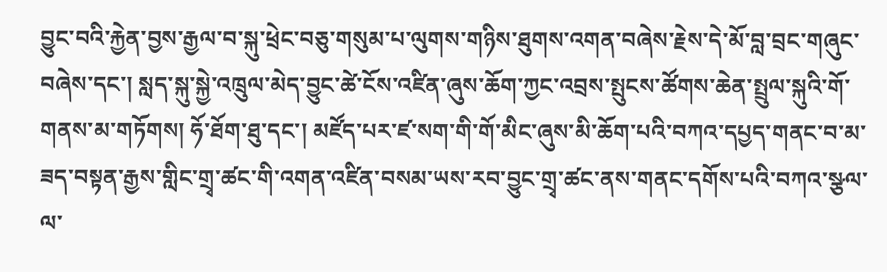བྱུང་བའི་རྐྱེན་བྱས་རྒྱལ་བ་སྐུ་ཕྲེང་བཅུ་གསུམ་པ་ལུགས་གཉིས་ཐུགས་འགན་བཞེས་རྗེས་དེ་མོ་བླ་བྲང་གཞུང་བཞེས་དང་། སླད་སྐུ་སྐྱེ་འཁྲུལ་མེད་བྱུང་ཚེ་ངོས་འཛིན་ཞུས་ཆོག་ཀྱང་འབྲས་སྤུངས་ཚོགས་ཆེན་སྤྲུལ་སྐུའི་གོ་གནས་མ་གཏོགས། ཧོ་ཐོག་ཐུ་དང་། མཛོད་པར་ཛ་སག་གི་གོ་མིང་ཞུས་མི་ཆོག་པའི་བཀའ་དཔྱད་གནང་བ་མ་ཟད་བསྟན་རྒྱས་གླིང་གྲྭ་ཚང་གི་འགན་འཛིན་བསམ་ཡས་རབ་བྱུང་གྲྭ་ཚང་ནས་གནང་དགོས་པའི་བཀའ་སྩལ་ལ་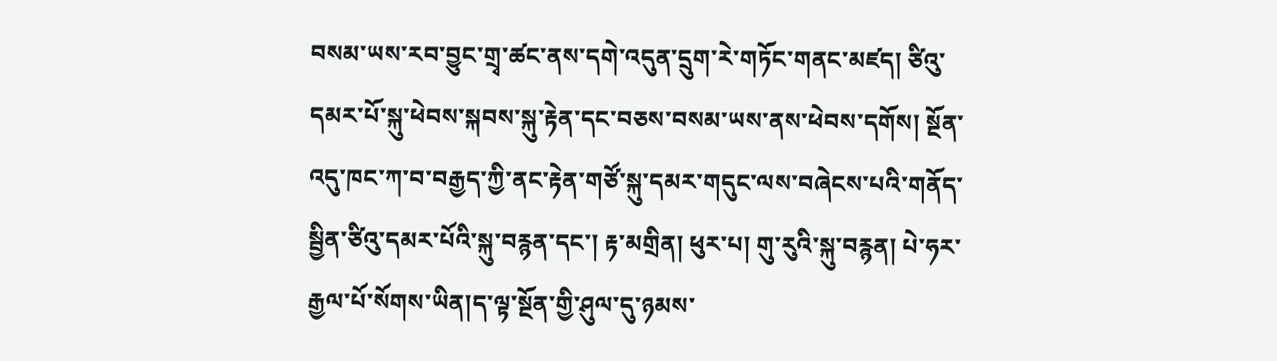བསམ་ཡས་རབ་བྱུང་གྲྭ་ཚང་ནས་དགེ་འདུན་དྲུག་རེ་གཏོང་གནང་མཛད། ཙིའུ་དམར་པོ་སྐུ་ཕེབས་སྐབས་སྐུ་རྟེན་དང་བཅས་བསམ་ཡས་ནས་ཕེབས་དགོས། སྔོན་འདུ་ཁང་ཀ་བ་བརྒྱད་ཀྱི་ནང་རྟེན་གཙོ་སྐུ་དམར་གདུང་ལས་བཞེངས་པའི་གནོད་སྦྱིན་ཙིའུ་དམར་པོའི་སྐུ་བརྙན་དང་། རྟ་མགྲིན། ཕུར་པ། གུ་རུའི་སྐུ་བརྙན། པེ་ཧར་རྒྱལ་པོ་སོགས་ཡིན།ད་ལྟ་སྔོན་གྱི་ཤུལ་དུ་ཉམས་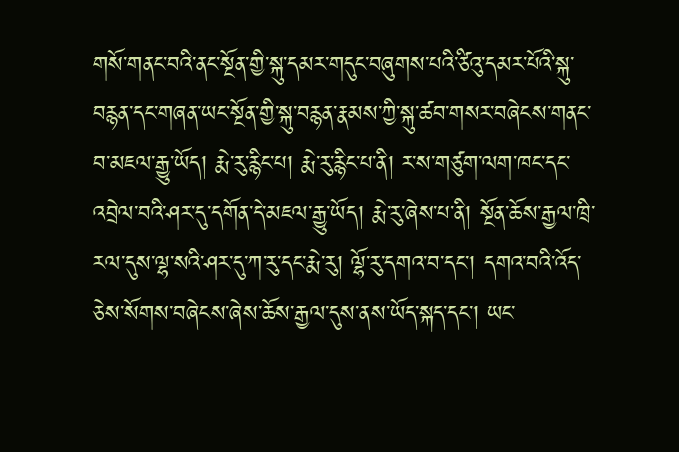གསོ་གནང་བའི་ནང་སྔོན་གྱི་སྐུ་དམར་གདུང་བཞུགས་པའི་ཙིའུ་དམར་པོའི་སྐུ་བརྙན་དང་གཞན་ཡང་སྔོན་གྱི་སྐུ་བརྙན་རྣམས་ཀྱི་སྐུ་ཚབ་གསར་བཞེངས་གནང་བ་མཇལ་རྒྱུ་ཡོད། རྨེ་རུ་རྙིང་པ། རྨེ་རུ་རྙིང་པ་ནི། ར་ས་གཙུག་ལག་ཁང་དང་འབྲེལ་བའི་ཤར་དུ་དགོན་དེ་མཇལ་རྒྱུ་ཡོད། རྨེ་རུ་ཞེས་པ་ནི། སྔོན་ཆོས་རྒྱལ་ཁྲི་རལ་དུས་ལྷ་སའི་ཤར་དུ་ཀ་རུ་དང་རྨེ་རུ། ལྷོ་རུ་དགའ་བ་དང་། དགའ་བའི་འོད་ཅེས་སོགས་བཞེངས་ཞེས་ཆོས་རྒྱལ་དུས་ནས་ཡོད་སྐད་དང་། ཡང་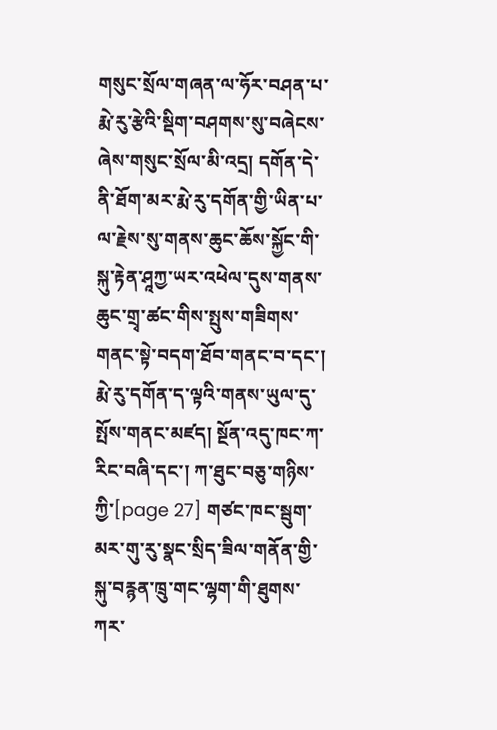གསུང་སྲོལ་གཞན་ལ་ཧོར་བཤན་པ་རྨེ་རུ་རྩེའི་སྡིག་བཤགས་སུ་བཞེངས་ཞེས་གསུང་སྲོལ་མི་འདྲ། དགོན་དེ་ནི་ཐོག་མར་རྨེ་རུ་དགོན་གྱི་ཡིན་པ་ལ་རྗེས་སུ་གནས་ཆུང་ཆོས་སྐྱོང་གི་སྐུ་རྟེན་ཤཱཀྱ་ཡར་འཕེལ་དུས་གནས་ཆུང་གྲྭ་ཚང་གིས་སྤུས་གཟིགས་གནང་སྟེ་བདག་ཐོབ་གནང་བ་དང་། རྨེ་རུ་དགོན་ད་ལྟའི་གནས་ཡུལ་དུ་སྤོས་གནང་མཛད། སྔོན་འདུ་ཁང་ཀ་རིང་བཞི་དང་། ཀ་ཐུང་བཅུ་གཉིས་ཀྱི་[page 27] གཙང་ཁང་སྦུག་མར་གུ་རུ་སྣང་སྲིད་ཟིལ་གནོན་གྱི་སྐུ་བརྙན་ཁྲུ་གང་ལྷག་གི་ཐུགས་ཀར་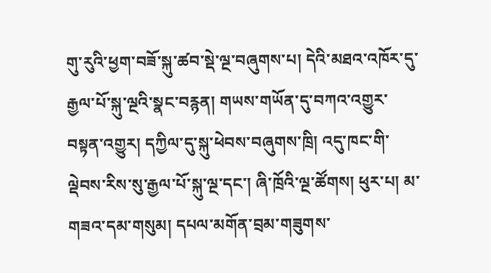གུ་རུའི་ཕྱག་བཟོ་སྐུ་ཚབ་སྡེ་ལྔ་བཞུགས་པ། དེའི་མཐའ་འཁོར་དུ་རྒྱལ་པོ་སྐུ་ལྔའི་སྣང་བརྙན། གཡས་གཡོན་དུ་བཀའ་འགྱུར་བསྟན་འགྱུར། དཀྱིལ་དུ་སྐུ་ཕེབས་བཞུགས་ཁྲི། འདུ་ཁང་གི་ལྡེབས་རིས་སུ་རྒྱལ་པོ་སྐུ་ལྔ་དང་། ཞི་ཁྲོའི་ལྔ་ཚོགས། ཕུར་པ། མ་གཟའ་དམ་གསུམ། དཔལ་མགོན་བྲམ་གཟུགས་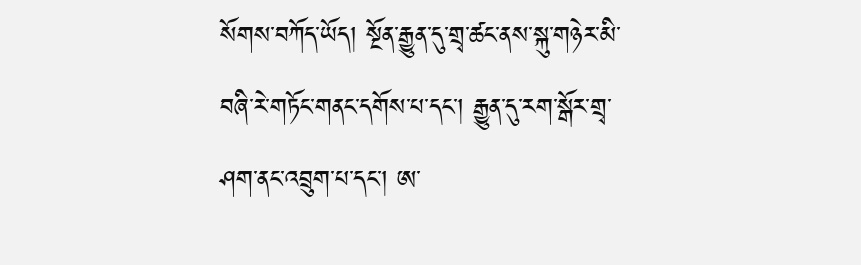སོགས་བཀོད་ཡོད། སྔོན་རྒྱུན་དུ་གྲྭ་ཚང་ནས་སྐུ་གཉེར་མི་བཞི་རེ་གཏོང་གནང་དགོས་པ་དང་། རྒྱུན་དུ་རག་སྒོར་གྲྭ་ཤག་ནང་འབྲུག་པ་དང་། ཨ་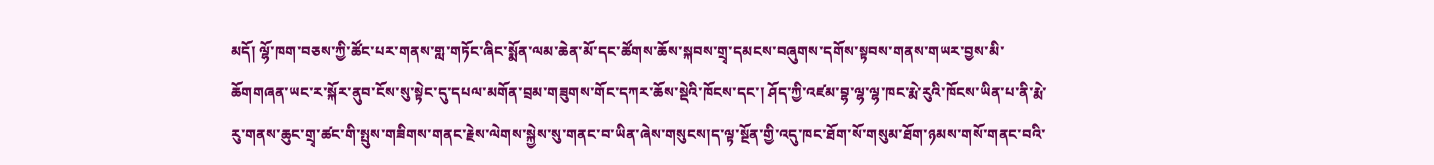མདོ། ལྷོ་ཁག་བཅས་ཀྱི་ཚོང་པར་གནས་གླ་གཏོང་ཞིང་སྨོན་ལམ་ཆེན་མོ་དང་ཚོགས་ཆོས་སྐབས་གྲྭ་དམངས་བཞུགས་དགོས་སྟབས་གནས་གཡར་བྱས་མི་ཆོགགཞན་ཡང་ར་སྐོར་ནུབ་ངོས་སུ་སྟེང་དུ་དཔལ་མགོན་བྲམ་གཟུགས་གོང་དཀར་ཆོས་སྡེའི་ཁོངས་དང་། ཤོད་ཀྱི་འཛམ་བྷ་ལྷ་ལྷ་ཁང་རྨེ་རུའི་ཁོངས་ཡིན་པ་ནི་རྨེ་རུ་གནས་ཆུང་གྲྭ་ཚང་གི་སྤུས་གཟིགས་གནང་རྗེས་ལེགས་སྐྱེས་སུ་གནང་བ་ཡིན་ཞེས་གསུངས།ད་ལྟ་སྔོན་གྱི་འདུ་ཁང་ཐོག་སོ་གསུམ་ཐོག་ཉམས་གསོ་གནང་བའི་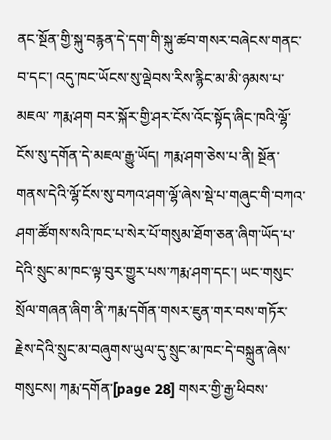ནང་སྔོན་གྱི་སྐུ་བརྙན་དེ་དག་གི་སྐུ་ཚབ་གསར་བཞེངས་གནང་བ་དང་། འདུ་ཁང་ཡོངས་སུ་ལྡེབས་རིས་རྙིང་མ་མི་ཉམས་པ་མཇལ་ ཀརྨ་ཤག བར་སྐོར་གྱི་ཤར་ངོས་འོང་སྟོད་ཞིང་ཁའི་ལྷོ་ངོས་སུ་དགོན་དེ་མཇལ་རྒྱུ་ཡོད། ཀརྨ་ཤག་ཅེས་པ་ནི། སྔོན་གནས་དེའི་ལྷོ་ངོས་སུ་བཀའ་ཤག་ལྷོ་ཞེས་སྡེ་པ་གཞུང་གི་བཀའ་ཤག་ཚོགས་སའི་ཁང་པ་སེར་པོ་གསུམ་ཐོག་ཅན་ཞིག་ཡོད་པ་དེའི་སྲུང་མ་ཁང་ལྟ་བུར་གྱུར་པས་ཀརྨ་ཤག་དང་། ཡང་གསུང་སྲོལ་གཞན་ཞིག་ནི་ཀརྨ་དགོན་གསར་ཇུན་གར་བས་གཏོར་རྗེས་དེའི་སྲུང་མ་བཞུགས་ཡུལ་དུ་སྲུང་མ་ཁང་དེ་བསྐྲུན་ཞེས་གསུངས། ཀརྨ་དགོན་[page 28] གསར་གྱི་རྒྱ་ཕིབས་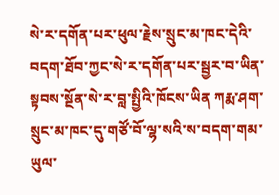སེ་ར་དགོན་པར་ཕུལ་རྗེས་སྲུང་མ་ཁང་དེའི་བདག་ཐོབ་ཀྱང་སེ་ར་དགོན་པར་སྦྱར་བ་ཡིན་སྟབས་སྔོན་སེ་ར་བླ་སྤྱིའི་ཁོངས་ཡིན ཀརྨ་ཤག་སྲུང་མ་ཁང་དུ་གཙོ་བོ་ལྷ་སའི་ས་བདག་གམ་ཡུལ་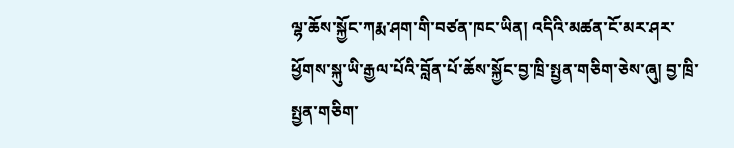ལྷ་ཆོས་སྐྱོང་ཀརྨ་ཤག་གི་བཙན་ཁང་ཡིན། འདིའི་མཚན་ངོ་མར་ཤར་ཕྱོགས་སྐུ་ཡི་རྒྱལ་པོའི་བློན་པོ་ཆོས་སྐྱོང་བྱ་ཁྲི་སྤྱན་གཅིག་ཅེས་ཞུ། བྱ་ཁྲི་སྤྱན་གཅིག་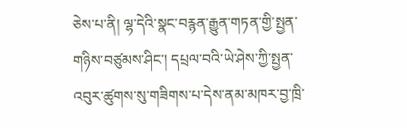ཅེས་པ་ནི། ལྷ་དེའི་སྣང་བརྙན་རྒྱུན་གཏན་གྱི་སྤྱན་གཉིས་བཙུམས་ཤིང་། དཔྲལ་བའི་ཡེ་ཤེས་ཀྱི་སྤྱན་འབུར་ཚུགས་སུ་གཟིགས་པ་དེས་ནམ་མཁར་བྱ་ཁྲི་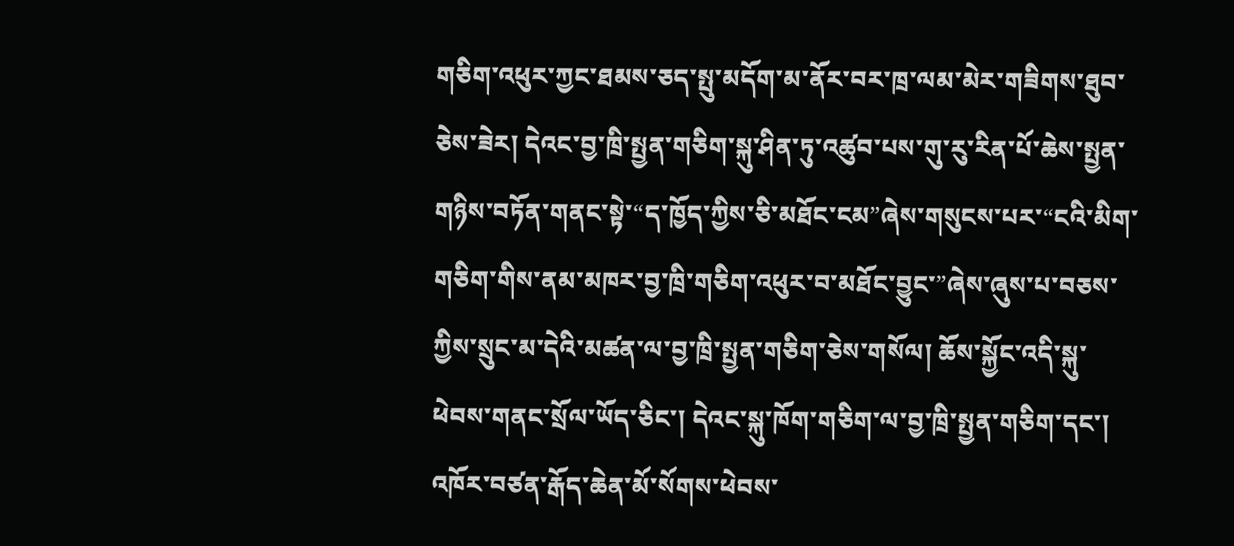གཅིག་འཕུར་ཀྱང་ཐམས་ཅད་སྤུ་མདོག་མ་ནོར་བར་ཁྲ་ལམ་མེར་གཟིགས་ཐུབ་ཅེས་ཟེར། དེའང་བྱ་ཁྲི་སྤྱན་གཅིག་སྐུ་ཤིན་ཏུ་འཚུབ་པས་གུ་རུ་རིན་པོ་ཆེས་སྤྱན་གཉིས་བཏོན་གནང་སྟེ་“ད་ཁྱོད་ཀྱིས་ཅི་མཐོང་ངམ”ཞེས་གསུངས་པར་“ངའི་མིག་གཅིག་གིས་ནམ་མཁར་བྱ་ཁྲི་གཅིག་འཕུར་བ་མཐོང་བྱུང་”ཞེས་ཞུས་པ་བཅས་ཀྱིས་སྲུང་མ་དེའི་མཚན་ལ་བྱ་ཁྲི་སྤྱན་གཅིག་ཅེས་གསོལ། ཆོས་སྐྱོང་འདི་སྐུ་ཕེབས་གནང་སྲོལ་ཡོད་ཅིང་། དེའང་སྐུ་ཁོག་གཅིག་ལ་བྱ་ཁྲི་སྤྱན་གཅིག་དང་། འཁོར་བཙན་རྒོད་ཆེན་མོ་སོགས་ཕེབས་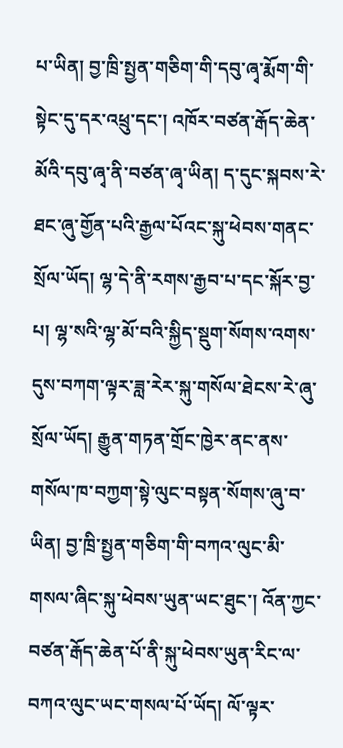པ་ཡིན། བྱ་ཁྲི་སྤྱན་གཅིག་གི་དབུ་ཞྭ་རྨོག་གི་སྟེང་དུ་དར་འཕྲུ་དང་། འཁོར་བཙན་རྒོད་ཆེན་མོའི་དབུ་ཞྭ་ནི་བཙན་ཞྭ་ཡིན། ད་དུང་སྐབས་རེ་ཐང་ཞུ་གྱོན་པའི་རྒྱལ་པོའང་སྐུ་ཕེབས་གནང་སྲོལ་ཡོད། ལྷ་དེ་ནི་རགས་རྒྱབ་པ་དང་སྐོར་བྱ་པ། ལྷ་སའི་ལྷ་མོ་བའི་སྐྱིད་སྡུག་སོགས་འགས་དུས་བཀག་ལྟར་ཟླ་རེར་སྐུ་གསོལ་ཐེངས་རེ་ཞུ་སྲོལ་ཡོད། རྒྱུན་གཏན་གྲོང་ཁྱེར་ནང་ནས་གསོལ་ཁ་བཀྱག་སྟེ་ལུང་བསྟན་སོགས་ཞུ་བ་ཡིན། བྱ་ཁྲི་སྤྱན་གཅིག་གི་བཀའ་ལུང་མི་གསལ་ཞིང་སྐུ་ཕེབས་ཡུན་ཡང་ཐུང་། འོན་ཀྱང་བཙན་རྒོད་ཆེན་པོ་ནི་སྐུ་ཕེབས་ཡུན་རིང་ལ་བཀའ་ལུང་ཡང་གསལ་པོ་ཡོད། ལོ་ལྟར་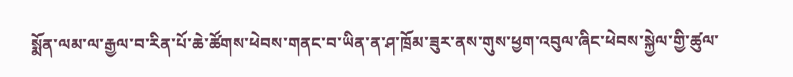སྨོན་ལམ་ལ་རྒྱལ་བ་རིན་པོ་ཆེ་ཚོགས་ཕེབས་གནང་བ་ཡིན་ན་ཤ་ཁྲོམ་ཟུར་ནས་གུས་ཕྱག་འབུལ་ཞིང་ཕེབས་སྐྱེལ་གྱི་ཚུལ་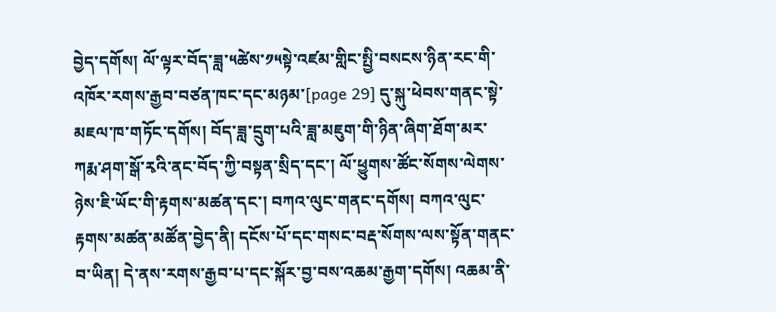བྱེད་དགོས། ལོ་ལྟར་བོད་ཟླ་༥ཚེས་༡༥སྟེ་འཛམ་གླིང་སྤྱི་བསངས་ཉིན་རང་གི་འཁོར་རགས་རྒྱབ་བཙན་ཁང་དང་མཉམ་[page 29] དུ་སྐུ་ཕེབས་གནང་སྟེ་མཇལ་ཁ་གཏོང་དགོས། བོད་ཟླ་དྲུག་པའི་ཟླ་མཇུག་གི་ཉིན་ཞིག་ཐོག་མར་ཀརྨ་ཤག་སྒོ་རྭའི་ནང་བོད་ཀྱི་བསྟན་སྲིད་དང་། ལོ་ཕྱུགས་ཚོང་སོགས་ལེགས་ཉེས་ཇི་ཡོང་གི་རྟགས་མཚན་དང་། བཀའ་ལུང་གནང་དགོས། བཀའ་ལུང་རྟགས་མཚན་མཚོན་བྱེད་ནི། དངོས་པོ་དང་གསང་བརྡ་སོགས་ལས་སྟོན་གནང་བ་ཡིན། དེ་ནས་རགས་རྒྱབ་པ་དང་སྐོར་བྱ་བས་འཆམ་རྒྱག་དགོས། འཆམ་ནི་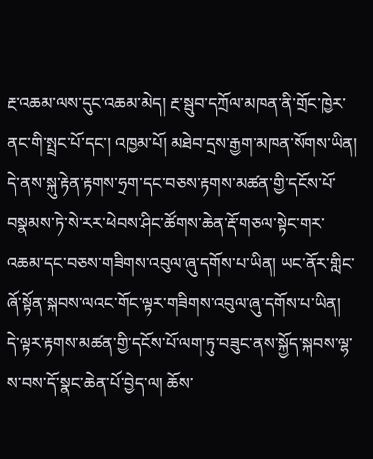རྔ་འཆམ་ལས་དུང་འཆམ་མེད། རྔ་སྦུབ་དཀྲོལ་མཁན་ནི་གྲོང་ཁྱེར་ནང་གི་སྤྲང་པོ་དང་། འཁྱམ་པོ། མཐེབ་དྲས་རྒྱག་མཁན་སོགས་ཡིན། དེ་ནས་སྐུ་རྟེན་རྟགས་ཧྲག་དང་བཅས་རྟགས་མཚན་གྱི་དངོས་པོ་བསྣམས་ཏེ་སེ་རར་ཕེབས་ཤིང་ཚོགས་ཆེན་རྡོ་གཅལ་སྟེང་གར་འཆམ་དང་བཅས་གཟིགས་འབུལ་ཞུ་དགོས་པ་ཡིན། ཡང་ནོར་གླིང་ཞོ་སྟོན་སྐབས་ལའང་གོང་ལྟར་གཟིགས་འབུལ་ཞུ་དགོས་པ་ཡིན། དེ་ལྟར་རྟགས་མཚན་གྱི་དངོས་པོ་ལག་ཏུ་བཟུང་ནས་སྐྱོད་སྐབས་ལྷ་ས་བས་དོ་སྣང་ཆེན་པོ་བྱེད་ལ། ཆོས་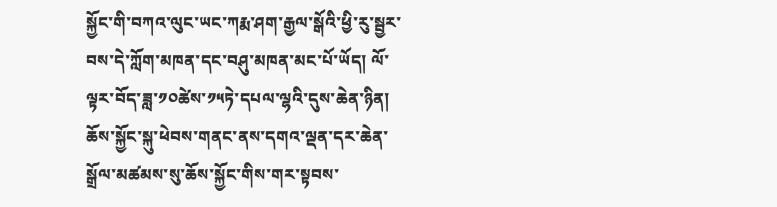སྐྱོང་གི་བཀའ་ལུང་ཡང་ཀརྨ་ཤག་རྒྱལ་སྒོའི་ཕྱི་རུ་སྦྱར་བས་དེ་ཀློག་མཁན་དང་བཤུ་མཁན་མང་པོ་ཡོད། ལོ་ལྟར་བོད་ཟླ་༡༠ཚེས་༡༥ཏེ་དཔལ་ལྷའི་དུས་ཆེན་ཉིན། ཆོས་སྐྱོང་སྐུ་ཕེབས་གནང་ནས་དགའ་ལྡན་དར་ཆེན་སྒྲོལ་མཚམས་སུ་ཆོས་སྐྱོང་གིས་གར་སྟབས་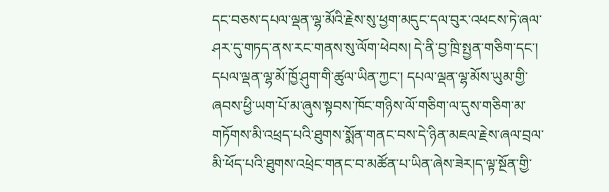དང་བཅས་དཔལ་ལྡན་ལྷ་མོའི་རྗེས་སུ་ཕྱག་མདུང་དལ་བུར་འཕངས་ཏེ་ཞལ་ཤར་དུ་གཏད་ནས་རང་གནས་སུ་ལོག་ཕེབས། དེ་ནི་བྱ་ཁྲི་སྤྱན་གཅིག་དང་། དཔལ་ལྡན་ལྷ་མོ་ཁྱོ་ཤུག་གི་ཚུལ་ཡིན་ཀྱང་། དཔལ་ལྡན་ལྷ་མོས་ཡུམ་གྱི་ཞབས་ཕྱི་ཡག་པོ་མ་ཞུས་སྟབས་ཁོང་གཉིས་ལོ་གཅིག་ལ་དུས་གཅིག་མ་གཏོགས་མི་འཕྲད་པའི་ཐུགས་སྨོན་གནང་བས་དེ་ཉིན་མཇལ་རྗེས་ཞལ་བྲལ་མི་ཕོད་པའི་ཐུགས་འཕྲེང་གནང་བ་མཚོན་པ་ཡིན་ཞེས་ཟེར།ད་ལྟ་སྔོན་གྱི་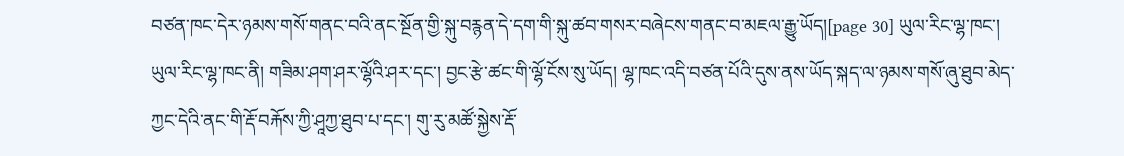བཙན་ཁང་དེར་ཉམས་གསོ་གནང་བའི་ནང་སྔོན་གྱི་སྐུ་བརྙན་དེ་དག་གི་སྐུ་ཚབ་གསར་བཞེངས་གནང་བ་མཇལ་རྒྱུ་ཡོད།[page 30] ཡུལ་རིང་ལྷ་ཁང་། ཡུལ་རིང་ལྷ་ཁང་ནི། གཟིམ་ཤག་ཤར་ལྷོའི་ཤར་དང་། བྱང་རྩེ་ཚང་གི་ལྷོ་ངོས་སུ་ཡོད། ལྷ་ཁང་འདི་བཙན་པོའི་དུས་ནས་ཡོད་སྐད་ལ་ཉམས་གསོ་ཞུ་ཐུབ་མེད་ཀྱང་དེའི་ནང་གི་རྡོ་བརྐོས་ཀྱི་ཤཱཀྱ་ཐུབ་པ་དང་། གུ་རུ་མཚོ་སྐྱེས་རྡོ་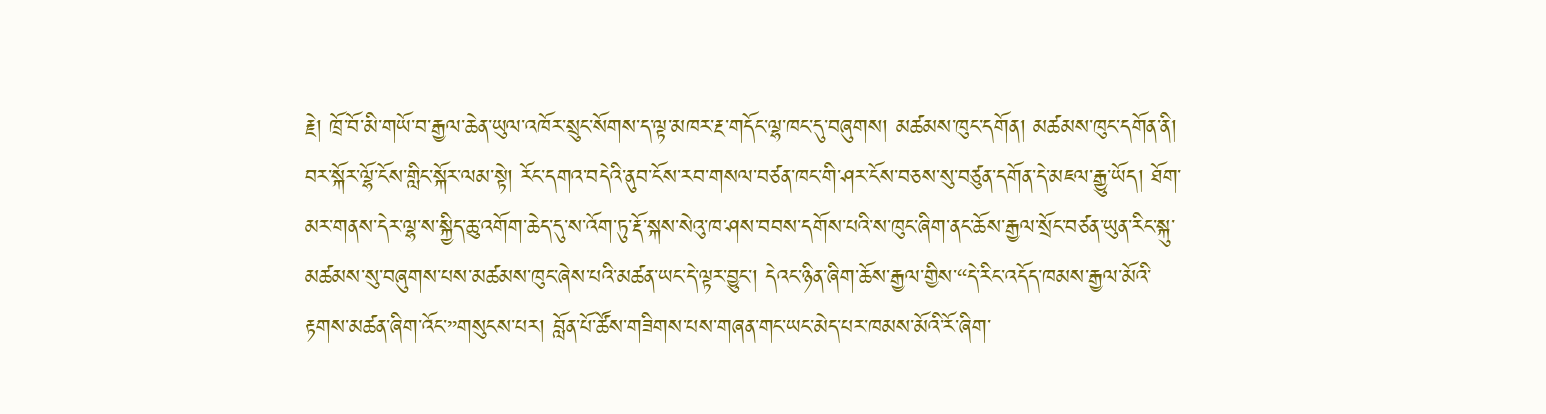རྗེ། ཁྲོ་བོ་མི་གཡོ་བ་རྒྱལ་ཆེན་ཡུལ་འཁོར་སྲུང་སོགས་ད་ལྟ་མཁར་རྔ་གདོང་ལྷ་ཁང་དུ་བཞུགས། མཚམས་ཁུང་དགོན། མཚམས་ཁུང་དགོན་ནི། བར་སྐོར་ལྷོ་ངོས་གླིང་སྐོར་ལམ་སྟེ། རོང་དགའ་བདེའི་ནུབ་ངོས་རབ་གསལ་བཙན་ཁང་གི་ཤར་ངོས་བཅས་སུ་བཙུན་དགོན་དེ་མཇལ་རྒྱུ་ཡོད། ཐོག་མར་གནས་དེར་ལྷ་ས་སྐྱིད་ཆུ་འགོག་ཆེད་དུ་ས་འོག་ཏུ་རྡོ་སྐས་སེའུ་ཁ་ཤས་བབས་དགོས་པའི་ས་ཁུང་ཞིག་ནང་ཆོས་རྒྱལ་སྲོང་བཙན་ཡུན་རིང་སྐུ་མཚམས་སུ་བཞུགས་པས་མཚམས་ཁུང་ཞེས་པའི་མཚན་ཡང་དེ་ལྟར་བྱུང་། དེའང་ཉིན་ཞིག་ཆོས་རྒྱལ་གྱིས་“དེ་རིང་འདོད་ཁམས་རྒྱལ་མོའི་རྟགས་མཚན་ཞིག་འོང་”གསུངས་པར། བློན་པོ་ཚོས་གཟིགས་པས་གཞན་གང་ཡང་མེད་པར་ཁམས་མོའི་རོ་ཞིག་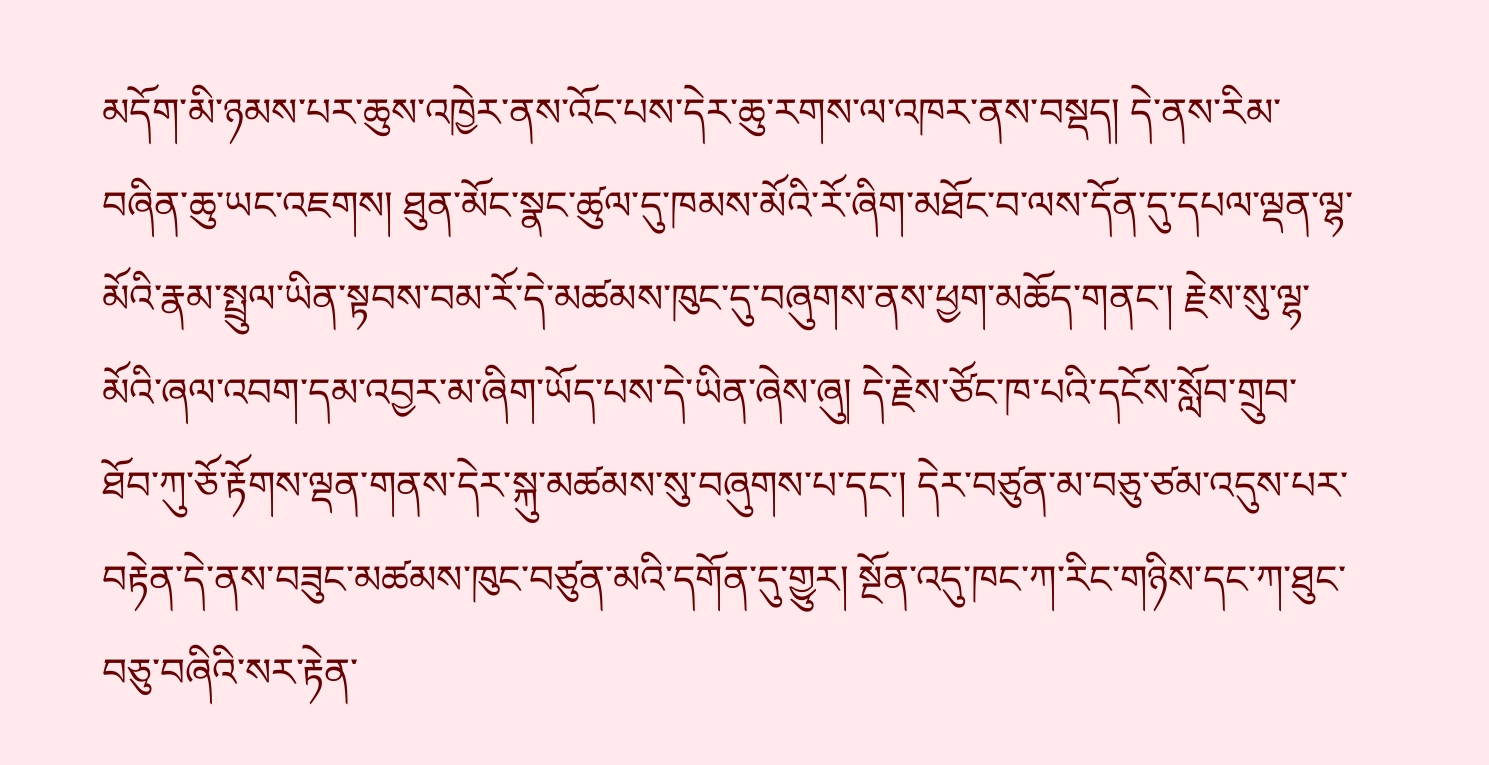མདོག་མི་ཉམས་པར་ཆུས་འཁྱེར་ནས་འོང་པས་དེར་ཆུ་རགས་ལ་འཁར་ནས་བསྡད། དེ་ནས་རིམ་བཞིན་ཆུ་ཡང་འཇགས། ཐུན་མོང་སྣང་ཚུལ་དུ་ཁམས་མོའི་རོ་ཞིག་མཐོང་བ་ལས་དོན་དུ་དཔལ་ལྡན་ལྷ་མོའི་རྣམ་སྤྲུལ་ཡིན་སྟབས་བམ་རོ་དེ་མཚམས་ཁུང་དུ་བཞུགས་ནས་ཕྱག་མཆོད་གནང་། རྗེས་སུ་ལྷ་མོའི་ཞལ་འབག་དམ་འབྱར་མ་ཞིག་ཡོད་པས་དེ་ཡིན་ཞེས་ཞུ། དེ་རྗེས་ཙོང་ཁ་པའི་དངོས་སློབ་གྲུབ་ཐོབ་ཀུ་ཅོ་རྟོགས་ལྡན་གནས་དེར་སྐུ་མཚམས་སུ་བཞུགས་པ་དང་། དེར་བཙུན་མ་བཅུ་ཙམ་འདུས་པར་བརྟེན་དེ་ནས་བཟུང་མཚམས་ཁུང་བཙུན་མའི་དགོན་དུ་གྱུར། སྔོན་འདུ་ཁང་ཀ་རིང་གཉིས་དང་ཀ་ཐུང་བཅུ་བཞིའི་སར་རྟེན་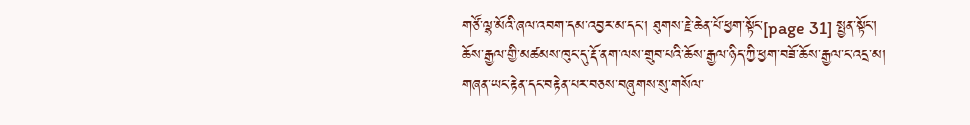གཙོ་ལྷ་མོའི་ཞལ་འབག་དམ་འབྱར་མ་དང་། ཐུགས་རྗེ་ཆེན་པོ་ཕྱག་སྟོང་[page 31] སྤྱན་སྟོང་། ཆོས་རྒྱལ་གྱི་མཚམས་ཁུང་དུ་རྡོ་ནག་ལས་གྲུབ་པའི་ཆོས་རྒྱལ་ཉིད་ཀྱི་ཕྱག་བཟོ་ཆོས་རྒྱལ་ང་འདྲ་མ། གཞན་ཡང་རྟེན་དང་བརྟེན་པར་བཅས་བཞུགས་སུ་གསོལ་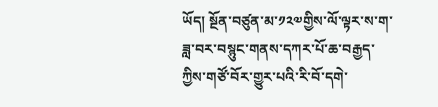ཡོད། སྔོན་བཙུན་མ་༡༢༧གྱིས་ལོ་ལྟར་ས་ག་ཟླ་བར་བསྙུང་གནས་དཀར་པོ་ཆ་བརྒྱད་ཀྱིས་གཙོ་བོར་གྱུར་པའི་རི་བོ་དགེ་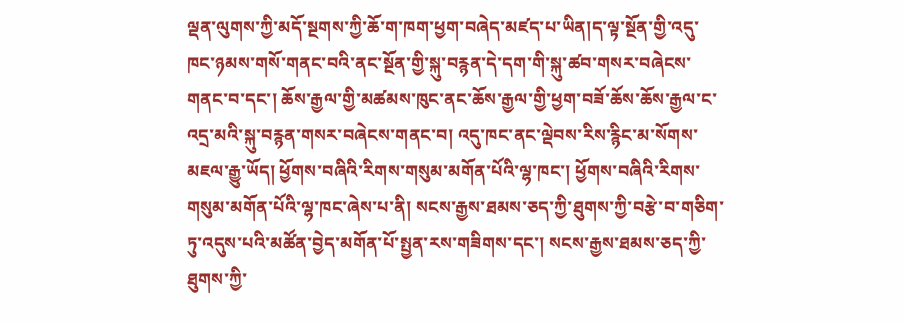ལྡན་ལུགས་ཀྱི་མདོ་སྔགས་ཀྱི་ཆོ་ག་ཁག་ཕྱག་བཞེད་མཛད་པ་ཡིན།ད་ལྟ་སྔོན་གྱི་འདུ་ཁང་ཉམས་གསོ་གནང་བའི་ནང་སྔོན་གྱི་སྐུ་བརྙན་དེ་དག་གི་སྐུ་ཚབ་གསར་བཞེངས་གནང་བ་དང་། ཆོས་རྒྱལ་གྱི་མཚམས་ཁུང་ནང་ཆོས་རྒྱལ་གྱི་ཕྱག་བཟོ་ཆོས་ཆོས་རྒྱལ་ང་འདྲ་མའི་སྐུ་བརྙན་གསར་བཞེངས་གནང་བ། འདུ་ཁང་ནང་ལྡེབས་རིས་རྙིང་མ་སོགས་མཇལ་རྒྱུ་ཡོད། ཕྱོགས་བཞིའི་རིགས་གསུམ་མགོན་པོའི་ལྷ་ཁང་། ཕྱོགས་བཞིའི་རིགས་གསུམ་མགོན་པོའི་ལྷ་ཁང་ཞེས་པ་ནི། སངས་རྒྱས་ཐམས་ཅད་ཀྱི་ཐུགས་ཀྱི་བརྩེ་བ་གཅིག་ཏུ་འདུས་པའི་མཚོན་བྱེད་མགོན་པོ་སྤྱན་རས་གཟིགས་དང་། སངས་རྒྱས་ཐམས་ཅད་ཀྱི་ཐུགས་ཀྱི་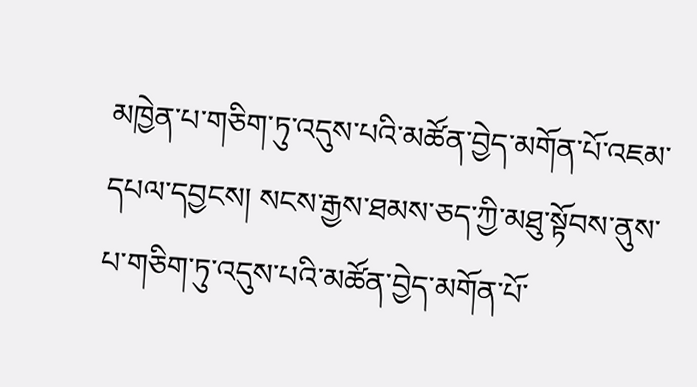མཁྱེན་པ་གཅིག་ཏུ་འདུས་པའི་མཚོན་བྱེད་མགོན་པོ་འཇམ་དཔལ་དབྱངས། སངས་རྒྱས་ཐམས་ཅད་ཀྱི་མཐུ་སྟོབས་ནུས་པ་གཅིག་ཏུ་འདུས་པའི་མཚོན་བྱེད་མགོན་པོ་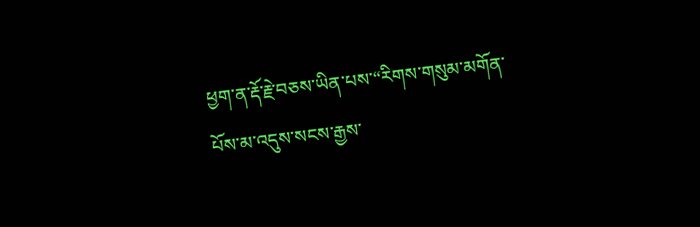ཕྱག་ན་རྡོ་རྗེ་བཅས་ཡིན་པས་“རིགས་གསུམ་མགོན་པོས་མ་འདུས་སངས་རྒྱས་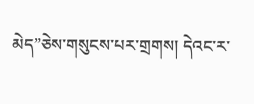མེད”ཅེས་གསུངས་པར་གྲགས། དེའང་ར་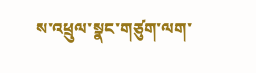ས་འཕྲུལ་སྣང་གཙུག་ལག་